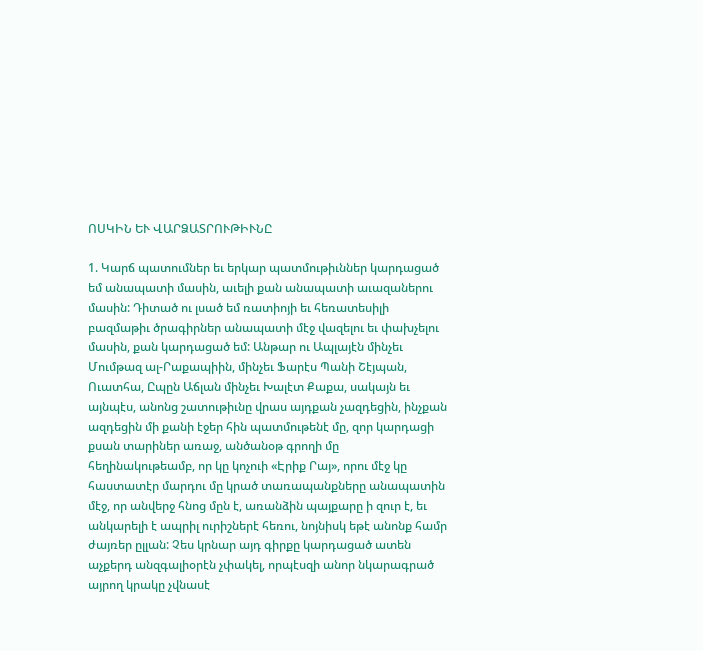ՈՍԿԻՆ ԵՒ ՎԱՐՁԱՏՐՈՒԹԻՒՆԸ

1. Կարճ պատումներ եւ երկար պատմութիւններ կարդացած եմ անապատի մասին, աւելի քան անապատի աւազաներու մասին: Դիտած ու լսած եմ ռատիոյի եւ հեռատեսիլի բազմաթիւ ծրագիրներ անապատի մէջ վազելու եւ փախչելու մասին, քան կարդացած եմ: Անթար ու Ապլայէն մինչեւ Մումթազ ալ-Րաքապիին, մինչեւ Ֆարէս Պանի Շէյպան, Ուատհա, Ըպըն Աճլան մինչեւ Խալէտ Քաքա, սակայն եւ այնպէս, անոնց շատութիւնը վրաս այդքան չազդեցին, ինչքան ազդեցին մի քանի էջեր հին պատմութենէ մը, զոր կարդացի քսան տարիներ առաջ, անծանօթ գրողի մը հեղինակութեամբ, որ կը կոչուի «Էրիք Րայ», որու մէջ կը հաստատէր մարդու մը կրած տառապանքները անապատին մէջ, որ անվերջ հնոց մըն է, առանձին պայքարը ի զուր է, եւ անկարելի է ապրիլ ուրիշներէ հեռու, նոյնիսկ եթէ անոնք համր ժայռեր ըլլան: Չես կրնար այդ գիրքը կարդացած ատեն աչքերդ անզգալիօրէն չփակել, որպէսզի անոր նկարագրած այրող կրակը չվնասէ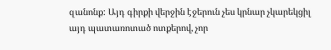զանոնք: Այդ գիրքի վերջին էջերուն չես կրնար չկարեկցիլ այդ պատառոտած ոտքերով, չոր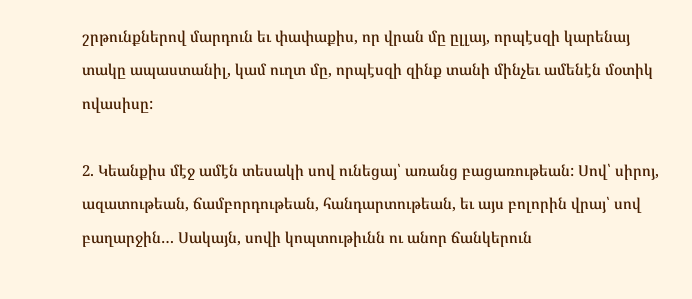շրթունքներով մարդուն եւ փափաքիս, որ վրան մը ըլլայ, որպէսզի կարենայ տակը ապաստանիլ, կամ ուղտ մը, որպէսզի զինք տանի մինչեւ ամենէն մօտիկ ովասիսը:

2. Կեանքիս մէջ ամէն տեսակի սով ունեցայ՝ առանց բացառութեան: Սով՝ սիրոյ, ազատութեան, ճամբորդութեան, հանդարտութեան, եւ այս բոլորին վրայ՝ սով բաղարջին… Սակայն, սովի կոպտութիւնն ու անոր ճանկերուն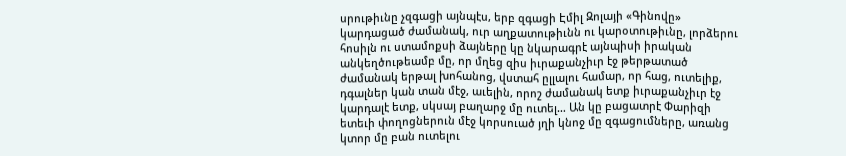սրութիւնը չզգացի այնպէս, երբ զգացի Էմիլ Զոլայի «Գինովը» կարդացած ժամանակ, ուր աղքատութիւնն ու կարօտութիւնը, լորձերու հոսիլն ու ստամոքսի ձայները կը նկարագրէ այնպիսի իրական անկեղծութեամբ մը, որ մղեց զիս իւրաքանչիւր էջ թերթատած ժամանակ երթալ խոհանոց, վստահ ըլլալու համար, որ հաց, ուտելիք, դգալներ կան տան մէջ, աւելին, որոշ ժամանակ ետք իւրաքանչիւր էջ կարդալէ ետք, սկսայ բաղարջ մը ուտել… Ան կը բացատրէ Փարիզի ետեւի փողոցներուն մէջ կորսուած յղի կնոջ մը զգացումները, առանց կտոր մը բան ուտելու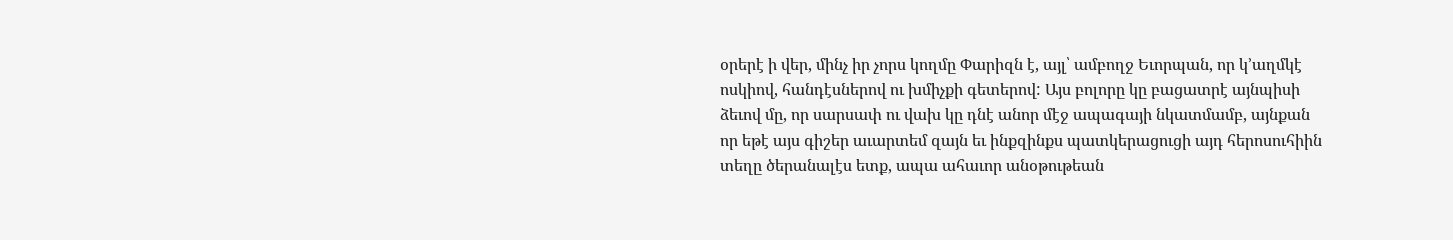օրերէ ի վեր, մինչ իր չորս կողմը Փարիզն է, այլ՝ ամբողջ Եւորպան, որ կ՚աղմկէ ոսկիով, հանդէսներով ու խմիչքի գետերով: Այս բոլորը կը բացատրէ այնպիսի ձեւով մը, որ սարսափ ու վախ կը դնէ անոր մէջ ապագայի նկատմամբ, այնքան որ եթէ այս գիշեր աւարտեմ զայն եւ ինքզինքս պատկերացուցի այդ հերոսուհիին տեղը ծերանալէս ետք, ապա ահաւոր անօթութեան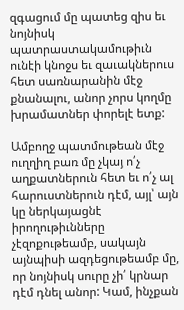զգացում մը պատեց զիս եւ նոյնիսկ պատրաստակամութիւն ունէի կնոջս եւ զաւակներուս հետ սառնարանին մէջ քնանալու, անոր չորս կողմը խրամատներ փորելէ ետք:

Ամբողջ պատմութեան մէջ ուղղիղ բառ մը չկայ ո՛չ աղքատներուն հետ եւ ո՛չ ալ հարուստներուն դէմ, այլ՝ այն կը ներկայացնէ իրողութիւնները չէզոքութեամբ, սակայն այնպիսի ազդեցութեամբ մը, որ նոյնիսկ սուրը չի՛ կրնար դէմ դնել անոր: Կամ, ինչքան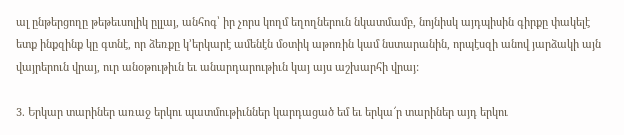ալ ընթերցողը թեթեւսոլիկ ըլլայ, անհոգ՝ իր չորս կողմ եղողներուն նկատմամբ, նոյնիսկ այդպիսին գիրքը փակելէ ետք ինքզինք կը գտնէ, որ ձեռքը կ՚երկարէ ամենէն մօտիկ աթոռին կամ նստարանին, որպէսզի անով յարձակի այն վայրերուն վրայ, ուր անօթութիւն եւ անարդարութիւն կայ այս աշխարհի վրայ:

3. Երկար տարիներ առաջ երկու պատմութիւններ կարդացած եմ եւ երկա՜ր տարիներ այդ երկու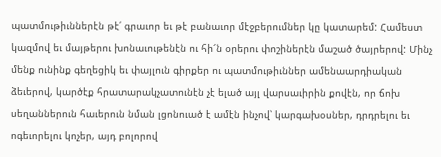պատմութիւններէն թէ՛ գրաւոր եւ թէ բանաւոր մէջբերումներ կը կատարեմ: Համեստ կազմով եւ մայթերու խոնաւութենէն ու հի՜ն օրերու փոշիներէն մաշած ծայրերով: Մինչ մենք ունինք գեղեցիկ եւ փայլուն գիրքեր ու պատմութիւններ ամենաարդիական ձեւերով, կարծէք հրատարակչատունէն չէ ելած այլ վարսաւիրին քովէն, որ ճոխ սեղաններուն հաւերուն նման լցոնուած է ամէն ինչով՝ կարգախօսներ, դրդրելու եւ ոգեւորելու կոչեր, այդ բոլորով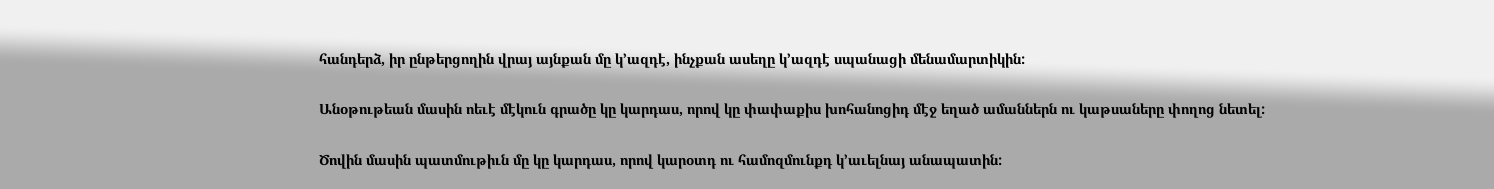հանդերձ, իր ընթերցողին վրայ այնքան մը կ՚ազդէ, ինչքան ասեղը կ՚ազդէ սպանացի մենամարտիկին:

Անօթութեան մասին ոեւէ մէկուն գրածը կը կարդաս, որով կը փափաքիս խոհանոցիդ մէջ եղած ամաններն ու կաթսաները փողոց նետել:

Ծովին մասին պատմութիւն մը կը կարդաս, որով կարօտդ ու համոզմունքդ կ՚աւելնայ անապատին: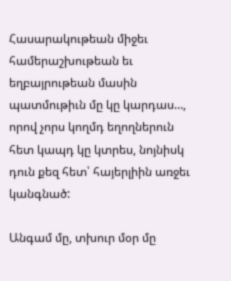Հասարակութեան միջեւ համերաշխութեան եւ եղբայրութեան մասին պատմութիւն մը կը կարդաս…, որով չորս կողմդ եղողներուն հետ կապդ կը կտրես, նոյնիսկ դուն քեզ հետ՝ հայերլիին առջեւ կանգնած:

Անգամ մը, տխուր մօր մը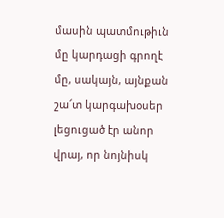մասին պատմութիւն մը կարդացի գրողէ մը, սակայն, այնքան շա՜տ կարգախօսեր լեցուցած էր անոր վրայ, որ նոյնիսկ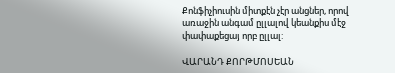Քոնֆիչիուսին միտքէն չէր անցներ, որով առաջին անգամ ըլլալով կեանքիս մէջ փափաքեցայ որբ ըլլալ:

ՎԱՐԱՆԴ ՔՈՐԹՄՈՍԵԱՆ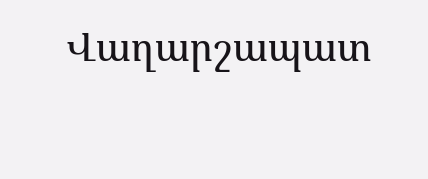Վաղարշապատ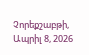Չորեքշաբթի, Ապրիլ 8, 2026